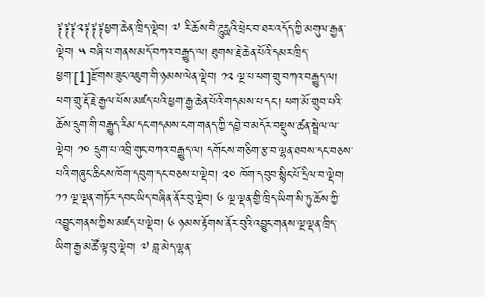༈༈༈༢༈༈༈ཕྱག་ཆེན་ཁྲིད་ལྡེབ། ༧ རི་ཆོས་བཻ་ཌཱུརྻའི་ཕྲེང་བ་ཐར་འདོད་ཀྱི་མགུལ་རྒྱན་ལྡེབ། ༥ བཞི་པ་གནས་མདོ་བཀའ་བརྒྱུད་ལ། ཐུགས་རྗེ་ཆེན་པོའི་དམར་ཁྲིད་ཕྱག་[1]རྫོགས་ཟུང་འཇུག་གི་ཉམས་ལེན་ལྡེབ། ༡༢ ལྔ་པ་ཕག་གྲུ་བཀའ་བརྒྱུད་ལ། ཕག་གྲུ་རྡོ་རྗེ་རྒྱལ་པོས་མཛད་པའི་ཕྱག་རྒྱ་ཆེན་པོའི་གདམས་པ་དང་། ཕག་མོ་གྲུབ་པའི་ཆོས་དྲུག་གི་བརྒྱུད་རིམ་དང་གདམས་ངག་གནད་ཀྱི་དབྱེ་བ་མདོར་བསྡུས་ཚན་སྦྲེལ་ལ་ལྡེབ། ༡༠ དྲུག་པ་འབྲི་གུང་བཀའ་བརྒྱུད་ལ། དགོངས་གཅིག་རྩ་བ་ལྷན་ཐབས་དང་བཅས་པའི་གཞུང་ཆིངས་ཁོག་དབུག་དང་བཅས་པ་ལྡེབ། ༢༠ ཁོག་དབུབ་སྙིང་པོ་དྲིལ་བ་ལྡེབ། ༡༡ ལྔ་ལྡན་གཏོར་དབང་ཡིད་བཞིན་ནོར་བུ་ལྡེབ། ༦ ལྔ་ལྡན་གྱི་ཁྲིད་ཡིག་སི་ཏུ་ཆོས་ཀྱི་འབྱུང་གནས་ཀྱིས་མཛད་པ་ལྡེབ། ༦ ཉམས་རྟོགས་ནོར་བུའི་འབྱུང་གནས་ལྔ་ལྡན་ཁྲིད་ཡིག་རྒྱ་མཚོ་ལྟ་བུ་ལྡེབ། ༧ བླ་མེད་ལྷན་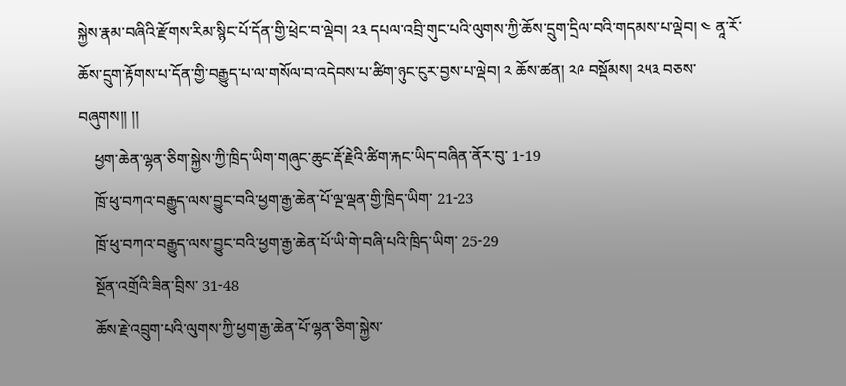སྐྱེས་རྣམ་བཞིའི་རྫོགས་རིམ་སྙིང་པོ་དོན་གྱི་ཕྲེང་བ་ལྡེབ། ༢༣ དཔལ་འབྲི་གུང་པའི་ལུགས་ཀྱི་ཆོས་དྲུག་དྲིལ་བའི་གདམས་པ་ལྡེབ། ༤ ནཱ་རོ་ཆོས་དྲུག་རྟོགས་པ་དོན་གྱི་བརྒྱུད་པ་ལ་གསོལ་བ་འདེབས་པ་ཚིག་ཉུང་ངུར་བྱས་པ་ལྡེབ། ༢ ཆོས་ཚན། ༢༩ བསྡོམས། ༢༥༣ བཅས་བཞུགས།། །།
    ཕྱག་ཆེན་ལྷན་ཅིག་སྐྱེས་ཀྱི་ཁྲིད་ཡིག་གཞུང་ཆུང་རྡོ་རྗེའི་ཚིག་རྐང་ཡིད་བཞིན་ནོར་བུ་ 1-19
    ཁྲོ་ཕུ་བཀའ་བརྒྱུད་ལས་བྱུང་བའི་ཕྱག་རྒྱ་ཆེན་པོ་ལྔ་ལྡན་གྱི་ཁྲིད་ཡིག་ 21-23
    ཁྲོ་ཕུ་བཀའ་བརྒྱུད་ལས་བྱུང་བའི་ཕྱག་རྒྱ་ཆེན་པོ་ཡི་གེ་བཞི་པའི་ཁྲིད་ཡིག་ 25-29
    སྔོན་འགྲོའི་ཟིན་བྲིས་ 31-48
    ཆོས་རྗེ་འབྲུག་པའི་ལུགས་ཀྱི་ཕྱག་རྒྱ་ཆེན་པོ་ལྷན་ཅིག་སྐྱེས་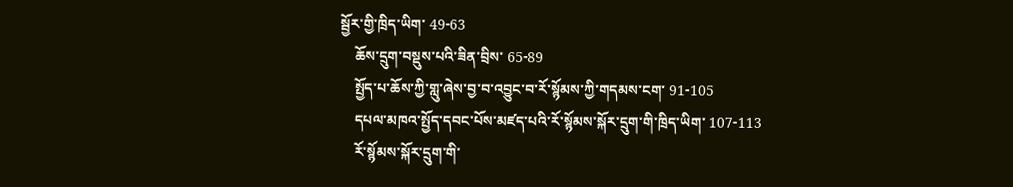སྦྱོར་གྱི་ཁྲིད་ཡིག་ 49-63
    ཆོས་དྲུག་བསྡུས་པའི་ཟིན་བྲིས་ 65-89
    སྤྱོད་པ་ཆོས་ཀྱི་གླུ་ཞེས་བྱ་བ་འབྱུང་བ་རོ་སྙོམས་ཀྱི་གདམས་ངག་ 91-105
    དཔལ་མཁའ་སྤྱོད་དབང་པོས་མཛད་པའི་རོ་སྙོམས་སྐོར་དྲུག་གི་ཁྲིད་ཡིག་ 107-113
    རོ་སྙོམས་སྐོར་དྲུག་གི་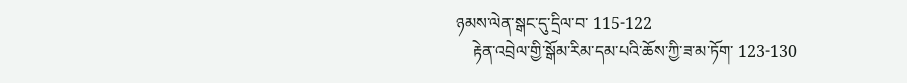ཉམས་ལེན་སྒང་དུ་དྲིལ་བ་ 115-122
    རྟེན་འབྲེལ་གྱི་སྒོམ་རིམ་དམ་པའི་ཆོས་ཀྱི་ཟ་མ་ཏོག་ 123-130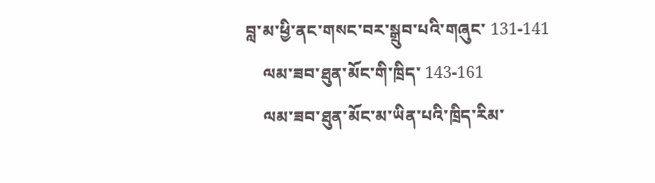བླ་མ་ཕྱི་ནང་གསང་བར་སྒྲུབ་པའི་གཞུང་ 131-141
    ལམ་ཟབ་ཐུན་མོང་གི་ཁྲིད་ 143-161
    ལམ་ཟབ་ཐུན་མོང་མ་ཡིན་པའི་ཁྲིད་རིམ་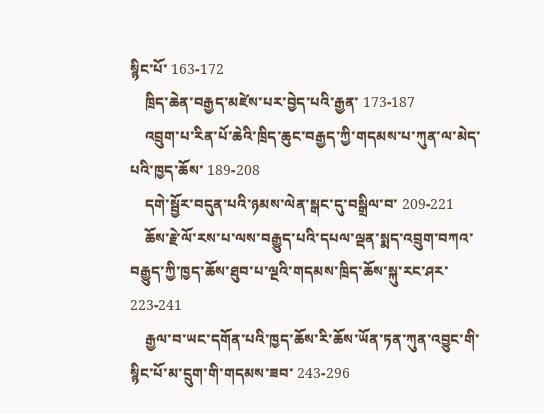སྙིང་པོ་ 163-172
    ཁྲིད་ཆེན་བརྒྱད་མཛེས་པར་བྱེད་པའི་རྒྱན་ 173-187
    འབྲུག་པ་རིན་པོ་ཆེའི་ཁྲིད་ཆུང་བརྒྱད་ཀྱི་གདམས་པ་ཀུན་ལ་མེད་པའི་ཁྱད་ཆོས་ 189-208
    དགེ་སྦྱོར་བདུན་པའི་ཉམས་ལེན་སྒང་དུ་བསྒྲིལ་བ་ 209-221
    ཆོས་རྗེ་ལོ་རས་པ་ལས་བརྒྱུད་པའི་དཔལ་ལྡན་སྨད་འབྲུག་བཀའ་བརྒྱུད་ཀྱི་ཁྱད་ཆོས་ཐུབ་པ་ལྔའི་གདམས་ཁྲིད་ཆོས་སྐུ་རང་ཤར་ 223-241
    རྒྱལ་བ་ཡང་དགོན་པའི་ཁྱད་ཆོས་རི་ཆོས་ཡོན་ཏན་ཀུན་འབྱུང་གི་སྙིང་པོ་མ་དྲུག་གི་གདམས་ཟབ་ 243-296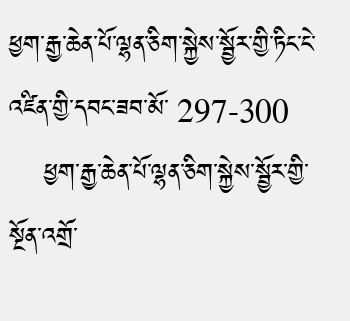ཕྱག་རྒྱ་ཆེན་པོ་ལྷན་ཅིག་སྐྱེས་སྦྱོར་གྱི་ཏིང་ངེ་འཛིན་གྱི་དབང་ཟབ་མོ་ 297-300
    ཕྱག་རྒྱ་ཆེན་པོ་ལྷན་ཅིག་སྐྱེས་སྦྱོར་གྱི་སྔོན་འགྲོ་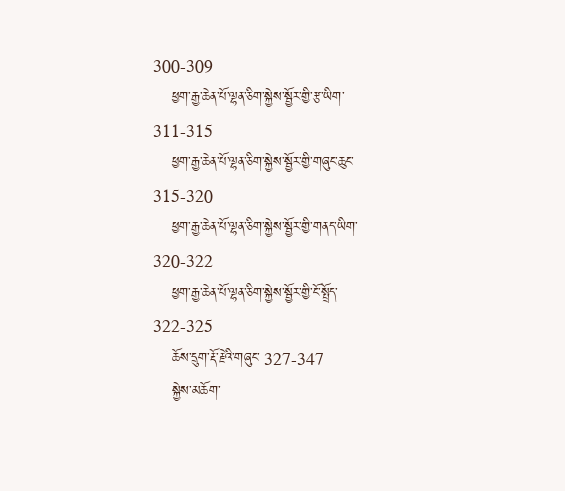300-309
    ཕྱག་རྒྱ་ཆེན་པོ་ལྷན་ཅིག་སྐྱེས་སྦྱོར་གྱི་རྩ་ཡིག་ 311-315
    ཕྱག་རྒྱ་ཆེན་པོ་ལྷན་ཅིག་སྐྱེས་སྦྱོར་གྱི་གཞུང་ཆུང་ 315-320
    ཕྱག་རྒྱ་ཆེན་པོ་ལྷན་ཅིག་སྐྱེས་སྦྱོར་གྱི་གནད་ཡིག་ 320-322
    ཕྱག་རྒྱ་ཆེན་པོ་ལྷན་ཅིག་སྐྱེས་སྦྱོར་གྱི་ངོ་སྤྲོད་ 322-325
    ཆོས་དྲུག་རྡོ་རྗེའི་གཞུང་ 327-347
    སྐྱེས་མཆོག་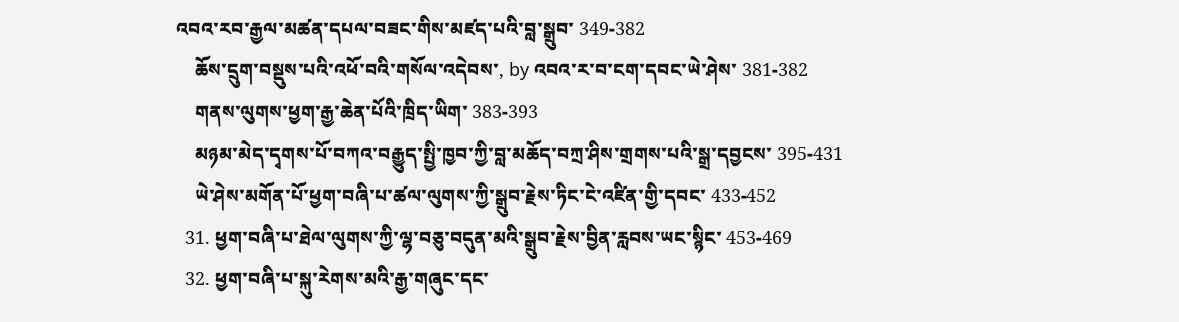འབའ་རབ་རྒྱལ་མཚན་དཔལ་བཟང་གིས་མཛད་པའི་བླ་སྒྲུབ་ 349-382
    ཆོས་དྲུག་བསྡུས་པའི་འཕོ་བའི་གསོལ་འདེབས་, by འབའ་ར་བ་ངག་དབང་ཡེ་ཤེས་ 381-382
    གནས་ལུགས་ཕྱག་རྒྱ་ཆེན་པོའི་ཁྲིད་ཡིག་ 383-393
    མཉམ་མེད་དྭགས་པོ་བཀའ་བརྒྱུད་སྤྱི་ཁྱབ་ཀྱི་བླ་མཆོད་བཀྲ་ཤིས་གྲགས་པའི་སྒྲ་དབྱངས་ 395-431
    ཡེ་ཤེས་མགོན་པོ་ཕྱག་བཞི་པ་ཚལ་ལུགས་ཀྱི་སྒྲུབ་རྗེས་ཏིང་ངེ་འཛིན་གྱི་དབང་ 433-452
  31. ཕྱག་བཞི་པ་ཐེལ་ལུགས་ཀྱི་ལྷ་བཅུ་བདུན་མའི་སྒྲུབ་རྗེས་བྱིན་རླབས་ཡང་སྙིང་ 453-469
  32. ཕྱག་བཞི་པ་སྐུ་རེགས་མའི་རྒྱ་གཞུང་དང་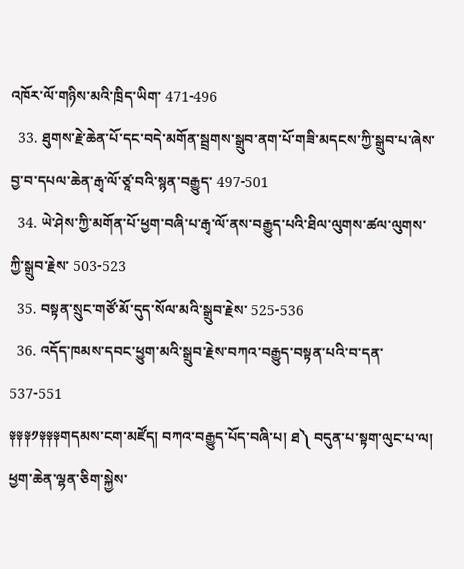འཁོར་ལོ་གཉིས་མའི་ཁྲིད་ཡིག་ 471-496
  33. ཐུགས་རྗེ་ཆེན་པོ་དང་བདེ་མགོན་སྦྲགས་སྒྲུབ་ནག་པོ་གཟི་མདངས་ཀྱི་སྒྲུབ་པ་ཞེས་བྱ་བ་དཔལ་ཆེན་རྒྭ་ལོ་ཙཱ་བའི་སྙན་བརྒྱུད་ 497-501
  34. ཡེ་ཤེས་ཀྱི་མགོན་པོ་ཕྱག་བཞི་པ་རྒྭ་ལོ་ནས་བརྒྱུད་པའི་ཐིལ་ལུགས་ཚལ་ལུགས་ཀྱི་སྒྲུབ་རྗེས་ 503-523
  35. བསྟན་སྲུང་གཙོ་མོ་དུད་སོལ་མའི་སྒྲུབ་རྗེས་ 525-536
  36. འདོད་ཁམས་དབང་ཕྱུག་མའི་སྒྲུབ་རྗེས་བཀའ་བརྒྱུད་བསྟན་པའི་བ་དན་ 537-551
༈༈༈༡༈༈༈གདམས་ངག་མཛོད། བཀའ་བརྒྱུད་པོད་བཞི་པ། ཐ༽ བདུན་པ་སྟག་ལུང་པ་ལ། ཕྱག་ཆེན་ལྷན་ཅིག་སྐྱེས་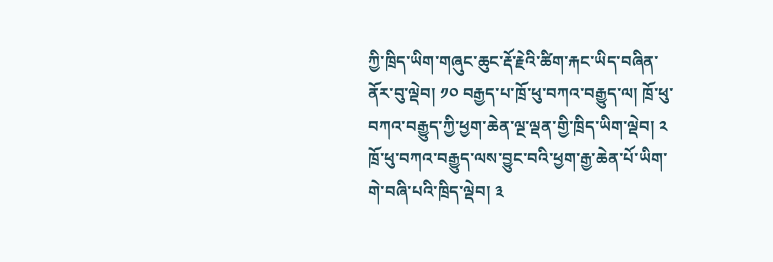ཀྱི་ཁྲིད་ཡིག་གཞུང་ཆུང་རྡོ་རྗེའི་ཚིག་རྐང་ཡིད་བཞིན་ནོར་བུ་ལྡེབ། ༡༠ བརྒྱད་པ་ཁྲོ་ཕུ་བཀའ་བརྒྱུད་ལ། ཁྲོ་ཕུ་བཀའ་བརྒྱུད་ཀྱི་ཕྱག་ཆེན་ལྔ་ལྡན་གྱི་ཁྲིད་ཡིག་ལྡེབ། ༢ ཁྲོ་ཕུ་བཀའ་བརྒྱུད་ལས་བྱུང་བའི་ཕྱག་རྒྱ་ཆེན་པོ་ཡིག་གེ་བཞི་པའི་ཁྲིད་ལྡེབ། ༣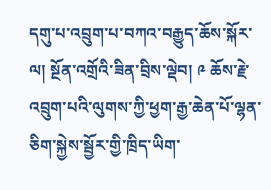དགུ་པ་འབྲུག་པ་བཀའ་བརྒྱུད་ཆོས་སྐོར་ལ། སྔོན་འགྲོའི་ཟིན་བྲིས་ལྡེབ། ༩ ཆོས་རྗེ་འབྲུག་པའི་ལུགས་ཀྱི་ཕྱག་རྒྱ་ཆེན་པོ་ལྷན་ཅིག་སྐྱེས་སྦྱོར་གྱི་ཁྲིད་ཡིག་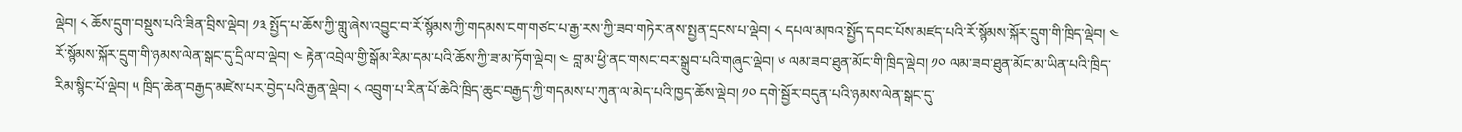ལྡེབ། ༨ ཆོས་དྲུག་བསྡུས་པའི་ཟིན་བྲིས་ལྡེབ། ༡༣ སྤྱོད་པ་ཆོས་ཀྱི་གླུ་ཞེས་འབྱུང་བ་རོ་སྙོམས་ཀྱི་གདམས་ངག་གཙང་པ་རྒྱ་རས་ཀྱི་ཟབ་གཏེར་ནས་སྤྱན་དྲངས་པ་ལྡེབ། ༨ དཔལ་མཁའ་སྤྱོད་དབང་པོས་མཛད་པའི་རོ་སྙོམས་སྐོར་དྲུག་གི་ཁྲིད་ལྡེབ། ༤ རོ་སྙོམས་སྐོར་དྲུག་གི་ཉམས་ལེན་སྒང་དུ་དྲིལ་བ་ལྡེབ། ༤ རྟེན་འབྲེལ་གྱི་སྒོམ་རིམ་དམ་པའི་ཆོས་ཀྱི་ཟ་མ་ཏོག་ལྡེབ། ༤ བླ་མ་ཕྱི་ནང་གསང་བར་སྒྲུབ་པའི་གཞུང་ལྡེབ། ༦ ལམ་ཟབ་ཐུན་མོང་གི་ཁྲིད་ལྡེབ། ༡༠ ལམ་ཟབ་ཐུན་མོང་མ་ཡིན་པའི་ཁྲིད་རིམ་སྙིང་པོ་ལྡེབ། ༥ ཁྲིད་ཆེན་བརྒྱད་མཛེས་པར་བྱེད་པའི་རྒྱན་ལྡེབ། ༨ འབྲུག་པ་རིན་པོ་ཆེའི་ཁྲིད་ཆུང་བརྒྱད་ཀྱི་གདམས་པ་ཀུན་ལ་མེད་པའི་ཁྱད་ཆོས་ལྡེབ། ༡༠ དགེ་སྦྱོར་བདུན་པའི་ཉམས་ལེན་སྒང་དུ་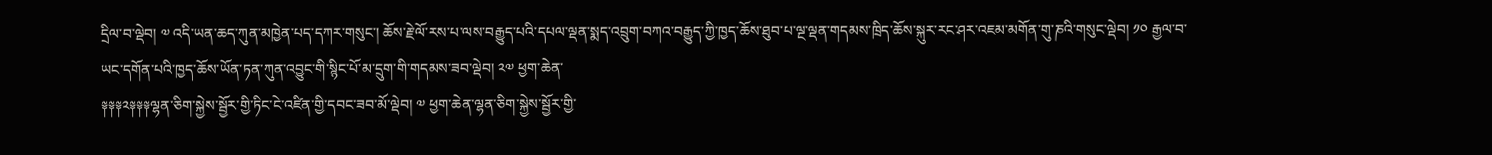དྲིལ་བ་ལྡེབ། ༧ འདི་ཡན་ཆད་ཀུན་མཁྱེན་པད་དཀར་གསུང་། ཆོས་རྗེ་ལོ་རས་པ་ལས་བརྒྱུད་པའི་དཔལ་ལྡན་སྨད་འབྲུག་བཀའ་བརྒྱུད་ཀྱི་ཁྱད་ཆོས་ཐུབ་པ་ལྔ་ལྡན་གདམས་ཁྲིད་ཆོས་སྐུར་རང་ཤར་འཇམ་མགོན་གུ་ཎའི་གསུང་ལྡེབ། ༡༠ རྒྱལ་བ་ཡང་དགོན་པའི་ཁྱད་ཆོས་ཡོན་ཏན་ཀུན་འབྱུང་གི་སྙིང་པོ་མ་དྲུག་གི་གདམས་ཟབ་ལྡེབ། ༢༧ ཕྱག་ཆེན་
༈༈༈༢༈༈༈ལྷན་ཅིག་སྐྱེས་སྦྱོར་གྱི་ཏིང་ངེ་འཛིན་གྱི་དབང་ཟབ་མོ་ལྡེབ། ༧ ཕྱག་ཆེན་ལྷན་ཅིག་སྐྱེས་སྦྱོར་གྱི་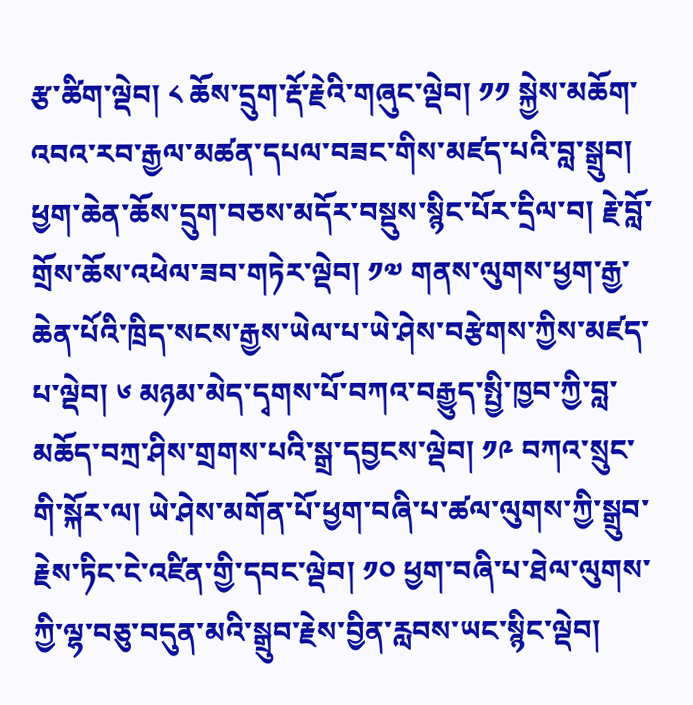རྩ་ཚིག་ལྡེབ། ༨ ཆོས་དྲུག་རྡོ་རྗེའི་གཞུང་ལྡེབ། ༡༡ སྐྱེས་མཆོག་འབའ་རབ་རྒྱལ་མཚན་དཔལ་བཟང་གིས་མཛད་པའི་བླ་སྒྲུབ། ཕྱག་ཆེན་ཆོས་དྲུག་བཅས་མདོར་བསྡུས་སྙིང་པོར་དྲིལ་བ། རྗེ་བློ་གྲོས་ཆོས་འཕེལ་ཟབ་གཏེར་ལྡེབ། ༡༧ གནས་ལུགས་ཕྱག་རྒྱ་ཆེན་པོའི་ཁྲིད་སངས་རྒྱས་ཡེལ་པ་ཡེ་ཤེས་བརྩེགས་ཀྱིས་མཛད་པ་ལྡེབ། ༦ མཉམ་མེད་དྭགས་པོ་བཀའ་བརྒྱུད་སྤྱི་ཁྱབ་ཀྱི་བླ་མཆོད་བཀྲ་ཤིས་གྲགས་པའི་སྒྲ་དབྱངས་ལྡེབ། ༡༩ བཀའ་སྲུང་གི་སྐོར་ལ། ཡེ་ཤེས་མགོན་པོ་ཕྱག་བཞི་པ་ཚལ་ལུགས་ཀྱི་སྒྲུབ་རྗེས་ཏིང་ངེ་འཛིན་གྱི་དབང་ལྡེབ། ༡༠ ཕྱག་བཞི་པ་ཐེལ་ལུགས་ཀྱི་ལྷ་བཅུ་བདུན་མའི་སྒྲུབ་རྗེས་བྱིན་རླབས་ཡང་སྙིང་ལྡེབ།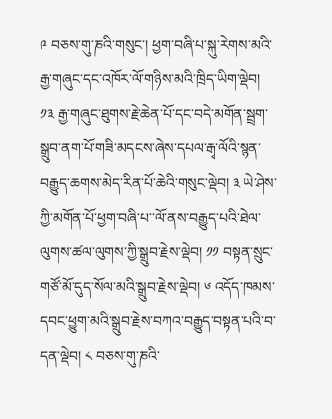༩ བཅས་གུ་ཎའི་གསུང་། ཕྱག་བཞི་པ་སྐུ་རེགས་མའི་རྒྱ་གཞུང་དང་འཁོར་ལོ་གཉིས་མའི་ཁྲིད་ཡིག་ལྡེབ། ༡༣ རྒྱ་གཞུང་ཐུགས་རྗེ་ཆེན་པོ་དང་བདེ་མགོན་སྦྲག་སྒྲུབ་ནག་པོ་གཟི་མདངས་ཞེས་དཔལ་རྒྭ་ལོའི་སྙན་བརྒྱུད་ཆགས་མེད་རིན་པོ་ཆེའི་གསུང་ལྡེབ། ༣ ཡེ་ཤེས་ཀྱི་མགོན་པོ་ཕྱག་བཞི་པ་་ལོ་ནས་བརྒྱུད་པའི་ཐེལ་ལུགས་ཚལ་ལུགས་ཀྱི་སྒྲུབ་རྗེས་ལྡེབ། ༡༡ བསྟན་སྲུང་གཙོ་མོ་དུད་སོལ་མའི་སྒྲུབ་རྗེས་ལྡེབ། ༦ འདོད་ཁམས་དབང་ཕྱུག་མའི་སྒྲུབ་རྗེས་བཀའ་བརྒྱུད་བསྟན་པའི་བ་དན་ལྡེབ། ༨ བཅས་གུ་ཎའི་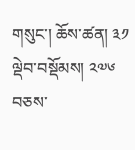གསུང་། ཆོས་ཚན། ༣༡ ལྡེབ་བསྡོམས། ༢༧༦ བཅས་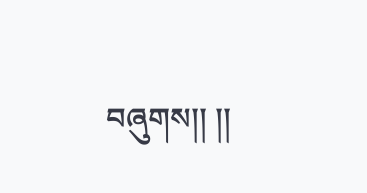བཞུགས།། །།